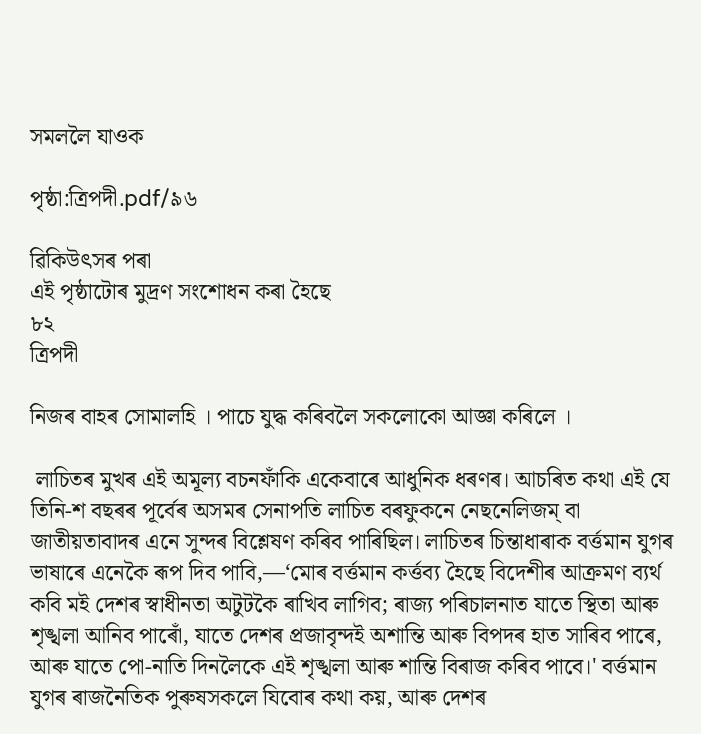সমললৈ যাওক

পৃষ্ঠা:ত্ৰিপদী.pdf/৯৬

ৱিকিউৎসৰ পৰা
এই পৃষ্ঠাটোৰ মুদ্ৰণ সংশোধন কৰা হৈছে
৮২
ত্রিপদী

নিজৰ বাহৰ সোমালহি । পাচে যুদ্ধ কৰিবলৈ সকলোকো আজ্ঞা কৰিলে ।

 লাচিতৰ মুখৰ এই অমূল্য বচনফাঁকি একেবাৰে আধুনিক ধৰণৰ। আচৰিত কথা এই যে তিনি-শ বছৰৰ পূৰ্বেৰ অসমৰ সেনাপতি লাচিত বৰফুকনে নেছনেলিজম্ বা জাতীয়তাবাদৰ এনে সুন্দৰ বিশ্লেষণ কৰিব পাৰিছিল। লাচিতৰ চিন্তাধাৰাক বৰ্ত্তমান যুগৰ ভাষাৰে এনেকৈ ৰূপ দিব পাবি,—‘মোৰ বৰ্ত্তমান কৰ্ত্তব্য হৈছে বিদেশীৰ আক্ৰমণ ব্যর্থ কবি মই দেশৰ স্বাধীনতা অটুটকৈ ৰাখিব লাগিব; ৰাজ্য পৰিচালনাত যাতে স্থিতা আৰু শৃঙ্খলা আনিব পাৰোঁ, যাতে দেশৰ প্রজাবৃন্দই অশান্তি আৰু বিপদৰ হাত সাৰিব পাৰে, আৰু যাতে পো-নাতি দিনলৈকে এই শৃঙ্খলা আৰু শান্তি বিৰাজ কৰিব পাবে।' বৰ্ত্তমান যুগৰ ৰাজনৈতিক পুৰুষসকলে যিবোৰ কথা কয়, আৰু দেশৰ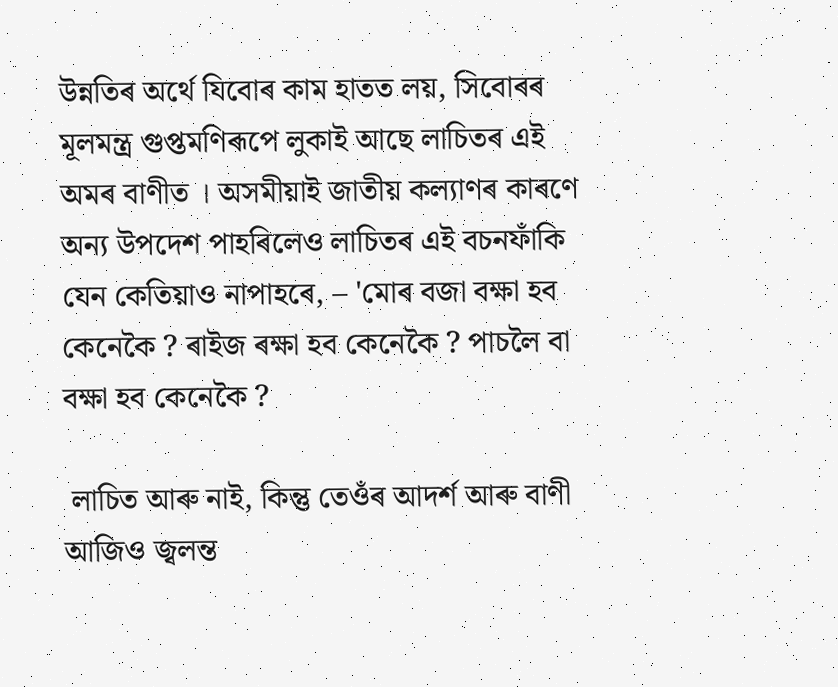উন্নতিৰ অৰ্থে যিবোৰ কাম হাতত লয়, সিবোৰৰ মূলমন্ত্র গুপ্তমণিৰূপে লুকাই আছে লাচিতৰ এই অমৰ বাণীত । অসমীয়াই জাতীয় কল্যাণৰ কাৰণে অন্য উপদেশ পাহৰিলেও লাচিতৰ এই বচনফাঁকি যেন কেতিয়াও নাপাহৰে, – 'মোৰ বজা বক্ষা হব কেনেকৈ ? ৰাইজ ৰক্ষা হব কেনেকৈ ? পাচলৈ বা বক্ষা হব কেনেকৈ ?

 লাচিত আৰু নাই, কিন্তু তেওঁৰ আদৰ্শ আৰু বাণী আজিও জ্বলন্ত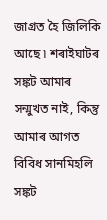জাগ্ৰত হৈ জিলিকি আছে ৷ শৰাইঘাটৰ সঙ্কট আমাৰ সন্মুখত নাই, কিন্তু আমাৰ আগত বিবিধ সানমিহলি সঙ্কট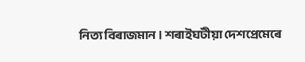নিত্য বিৰাজমান । শৰাইঘটীয়া দেশপ্রেমেৰে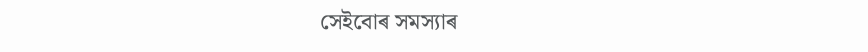সেইবোৰ সমস্যাৰ